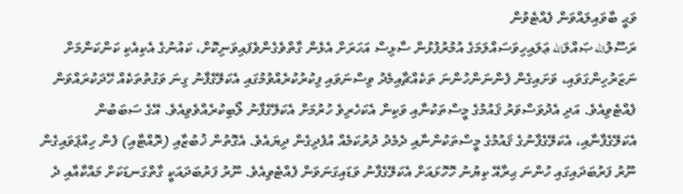ވަޙީ ބާވައިލައްވަން ފެއްޓެވުން
ރަސޫލުالله ޞައްލަالله ޢަލައިހިވަސައްލަމަގެ އުމުރުފުޅުން ސާޅިސް އަހަރަށް އެޅެން ގާތްވެގެންވެފައިވަނިކޮށް، ކައުނުގެ އެކިއެކި ކަންކަންމަށް ނަޒަރުހިންގަވައި، ވަށައިގެން ފެންނަންހުންނަ ތަކެއްޗާއިމެދު ވިސްނަވައި ފިކުރުކުރެއްވުމުގައި އެކަލޭގެފާނު ގިނަ ވަގުތުތަކެއް ހޭދަކުރައްވަން ފެއްޓެވިއެވެ. އަދި އެދުވަސްވަރު ޤައުމުގެ މީސްތަކުނާއި ވަކިން އެކަހެރިވެ ހުރުމަށް އެކަލޭގެފާނު ލޯބިކުރެއްވެވިއެވެ. އޭގެ ސަބަބުން އެކަލޭގެފާނާއި، އެކަލޭގެފާނުގެ ޤައުމުގެ މީސްތަކުންނާއި ދެމެދު ދުރުކަމެއް އުފެދިގެން ދިޔައެވެ. އެގޮތުން ޚުބުޒާއި (ރޮއްޓާއި) ފެން ހިއްޕަވައިގެން ނޫރު ފަރުބަދައިގައި ހުންނަ ޙިރާއޭ ކިޔުނު ހޮހޮޅައަށް އެކަލޭގެފާނު ވަޑައިގަނަވަން ފެއްޓެވިއެވެ. ނޫރު ފަރުބަދައަކީ ގާތްގަނޑަކަށް މައްކާއާއި ދެ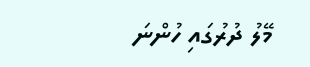މޭލު ދުރުގައި ހުންނަ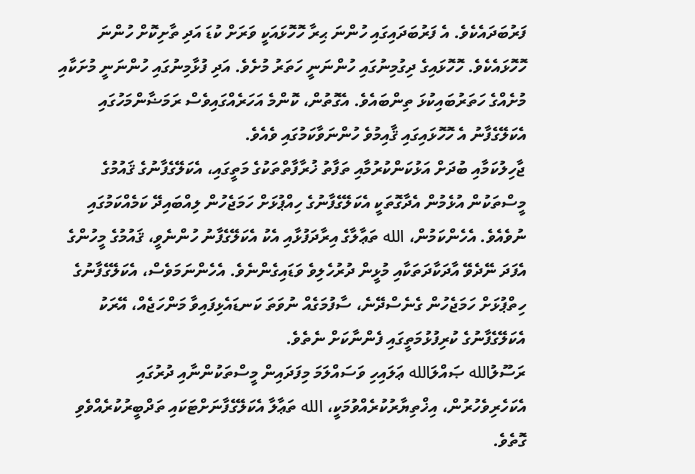ފަރުބަދައެކެވެ. އެ ފަރުބަދައިގައި ހުންނަ ޙިރާ ހޮހޮޅައަކީ ވަރަށް ކުޑަ އަދި ތާށިކޮށް ހުންނަ ހޮހޮޅައެކެވެ. ހޮހޮޅައިގެ ދިގުމިނުގައި ހުންނަނީ ހަތަރު މުށެވެ. އަދި ފުޅާމިނުގައި ހުންނަނީ މުށަކާއި މުށެއްގެ ހަތަރުބައިކުޅަ ތިންބައެވެ. އެގޮތުން، ކޮންމެ އަހަރެއްގައިވެސް ރަމަޟާންމަހުގައި އެކަލޭގެފާނު އެ ހޮހޮޅައިގައި ޤާއިމުވެ ހުންނަވާކަމުގައި ވެއެވެ.
ޖާހިލުކަމާއި ބުދަށް އަޅުކަންކުރުމާއި ތަފާތު ޚުރާފާތްތަކުގެ މަތީގައި، އެކަލޭގެފާނުގެ ޤައުމުގެ މީސްތަކުން އުޅެމުން އެދާގޮތަކީ އެކަލޭގެފާނުގެ ހިއްޕުޅަށް ހަމަޖެހުން ލިއްބައިދޭ ކަމެއްކަމުގައި ނުވެއެވެ. އެހެންކަމުން، الله ތަޢާލާގެ އިރާދަފުޅާއި އެކު އެކަލޭގެފާނު ހުންނެވީ، ޤައުމުގެ މީހުންގެ އެފަދަ ނޭދެވޭ އާދަކާދަތަކާއި މުޅީން ދުރުހެލިވެ ވަޑައިގެންނެވެ. އެހެންނަމަވެސް، އެކަލޭގެފާނުގެ ހިތްޕުޅަށް ހަމަޖެހުން ގެނެސްދޭނެ، ސާފުމަގެއް ނުވަތަ ކަނޑައެޅިފައިވާ މަންހަޖެއް، އޭރަކު އެކަލޭގެފާނުގެ ކުރިފުޅުމަތީގައި ފެންނާކަށް ނެތެވެ.
ރަސޫލުالله ޞައްލަالله ޢަލައިހި ވަސައްލަމަ މިފަދައިން މީސްތަކުންނާއި ދުރުގައި އެކަހެރިވެހުރުން، އިޚްތިޔާރުކުރެއްވުމަކީ، الله ތަޢާލާ އެކަލޭގެފާނަށްޓަކައި ތަދްބީރުކުރެއްވެވި ގޮތެވެ.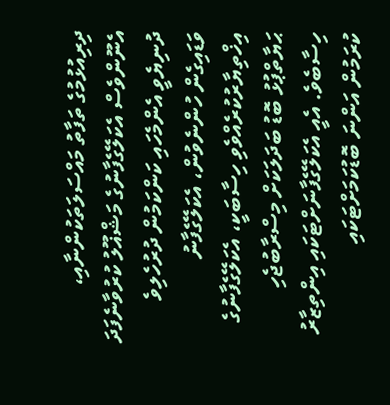ދިރިއުޅުމުގެ ތަފާތު މައްސަލަތަކުންނާއި، އެނޫންވެސް އެކަލޭގެފާނުގެ މަޝްޣޫލު ކުރުވާނެފަދަ ދުނިޔެވީ އެންމެހައި ކަންކަމުން ދުރުހެލިވެ ވަޑައިގެން ހުންނެވުން، އެކަލޭގެފާނު އިޚްތިޔާރުކުރެއްވެވި ހިސާބަކީ، އެކަލޭގެފާނުގެ ޙަޔާތްޕުޅު ބޮޑު ބަދަލަކަށް މިސްރާބުޖެހި ހިސާބެވެ. އެއީ އެކަލޭގެފާނަށްޓަކައި އިންތިޒާރު ކުރަމުން އަންނަ ބޮޑުކަމަށްޓަކައި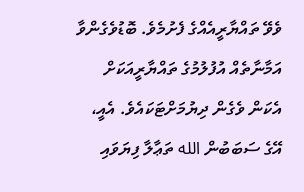ވެވޭ ތައްޔާރީއެއްގެ ފެށުމެވެ. ބޮޑުވެގެންވާ އަމާނާތެއް އުފުލުމުގެ ތައްޔާރީއަކަށް އެކަން ވެގެން ދިޔުމަށްޓަކައެވެ. އެއީ، އޭގެ ސަބަބުން الله ތަޢާލާ ފިޔަވައި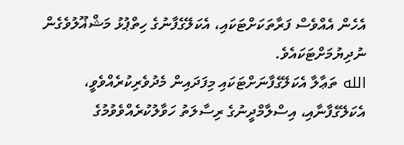އެހެން އެއްވެސް ފަރާތަކަށްޓަކައި، އެކަލޭގެފާނުގެ ހިތްޕުޅު މަޝްޣޫލުވެގެން ނުދިޔުމަށްޓަކައެވެ.
الله ތަޢާލާ އެކަލޭގެފާނަށްޓަކައި މިފަދައިން މެދުވެރިކުރެއްވެވީ، އެކަލޭގެފާނާއި، އިސްލާމްދީނުގެ ރިސާލަތު ހަވާލުކުރެއްވެވުމުގެ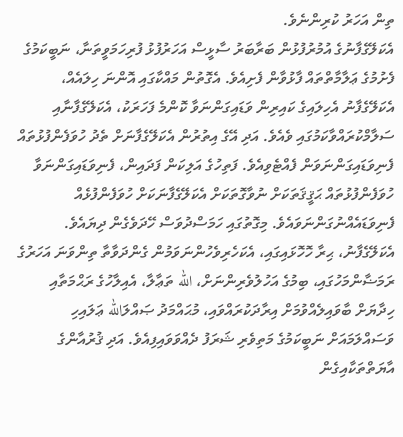ތިން އަހަރު ކުރިންނެވެ.
އެކަލޭގެފާނުގެ އުމުރުފުޅުން ބަރާބަރު ސާޅީސް އަހަރުފުޅު ފުރިހަމަވީތަނާ، ނަބީކަމުގެ ފެށުމުގެ ޢަލާމާތްތައް ފާޅުވާން ފެށިއެވެ. އެގޮތުން މައްކާގައި އޮންނަ ހިލައެއް، އެކަލޭގެފާނު އެހިލައިގެ ކައިރިން ވަޑައިގަންނަވާ ކޮންމެ ފަހަރަކު، އެކަލޭގެފާނާއި ސަލާމްކުރައްވާކަމުގައި ވެއެވެ. އަދި އޭގެ އިތުރުން އެކަލޭގެފާނަށް ތެދު ހުވަފެންފުޅުތައް ފެނިވަޑައިގަންނަވަން ފެއްޓެވިއެވެ. ފަތިހުގެ އަލިކަން ފަދައިން، ފެނިވަޑައިގަންނަވާ ހުވަފެންފުޅުތައް ޙަޤީޤަތަކަށް ނުވާގޮތަކަށް އެކަލޭގެފާނަކަށް ހުވަފެންފުޅެއް ފެނިވަޑައެއްނުގަންނަވައެވެ. މިގޮތުގައި ހަމަސްދުވަސް ހޭދަވެގެން ދިޔައެވެ. އެކަލޭގެފާނު، ޙިރާ ހޮހޮޅައިގައި، އެކަހެރިވެހުންނަވަމުން ގެންދަވާތާ ތިންވަނަ އަހަރުގެ ރަމަޟާންމަހުގައި، ބިމުގެ އަހުލުވެރިންނަށް، الله ތަޢާލާ، އެއިލާހުގެ ރަޙްމަތާއި ހިދާޔަށް ބާވައިލެއްވުމަށް އިރާދަކުރައްވައި، މުޙައްމަދު ޞައްލަالله ޢަލައިހި ވަސައްލަމައަށް ނަބީކަމުގެ މަތިވެރި ޝަރަފު ދެއްވަވައިފިއެވެ. އަދި ޤުރުއާންގެ އާޔަތްތަކާއިގެން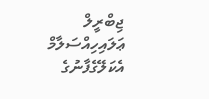ޖިބްރީލް ޢަލައިހިއްސަލާމް އެކަލޭގެފާނުގެ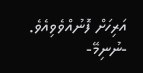އަރިހަށް ފޮނުއްވެވިއެވެ.
-ނުނިމޭ-